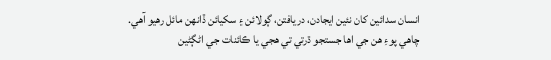انسان سدائين کان نئين ايجادن، دريافتن، ڳولائن ۽ سکيائن ڏانهن مائل رهيو آهي. چاهي پوءِ ھن جي اها جستجو ڌرتي تي هجي يا ڪائنات جي اڻڳڻين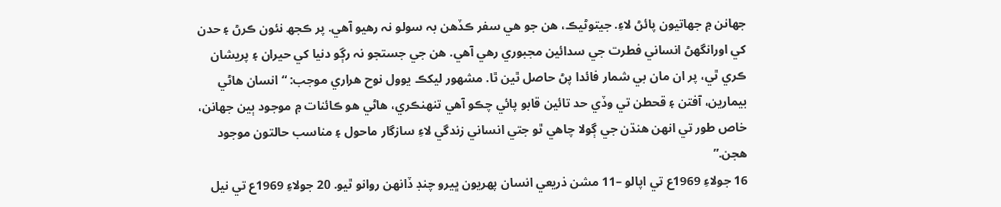جھانن ۾ جھاتيون پائڻ لاءِ. جيتوڻيڪ، ھن جو هي سفر ڪڏهن بہ سولو نہ رهيو آهي. پر ڪجھ نئون ڪرڻ ۽ حدن کي اورانگهڻ انساني فطرت جي سدائين مجبوري رهي آهي. ھن جي جستجو نہ رڳو دنيا کي حيران ۽ پريشان ڪري ٿي، پر ان مان بي شمار فائدا پڻ حاصل ٿين ٿا. مشهور ليکڪ يوول نوح هراري موجب: “انسان هاڻي بيمارين، آفتن ۽ قحطن تي وڏي حد تائين قابو پائي چڪو آهي تنهنڪري، هاڻي هو ڪائنات ۾ موجود ٻين جهانن، خاص طور تي انهن هنڌن جي ڳولا چاهي ٿو جتي انساني زندگي لاءِ سازگار ماحول ۽ مناسب حالتون موجود هجن.”
16 جولاءِ 1969ع تي اپالو –11 مشن ذريعي انسان پهريون ڀيرو چنڊ ڏانهن روانو ٿيو. 20 جولاءِ 1969ع تي نيل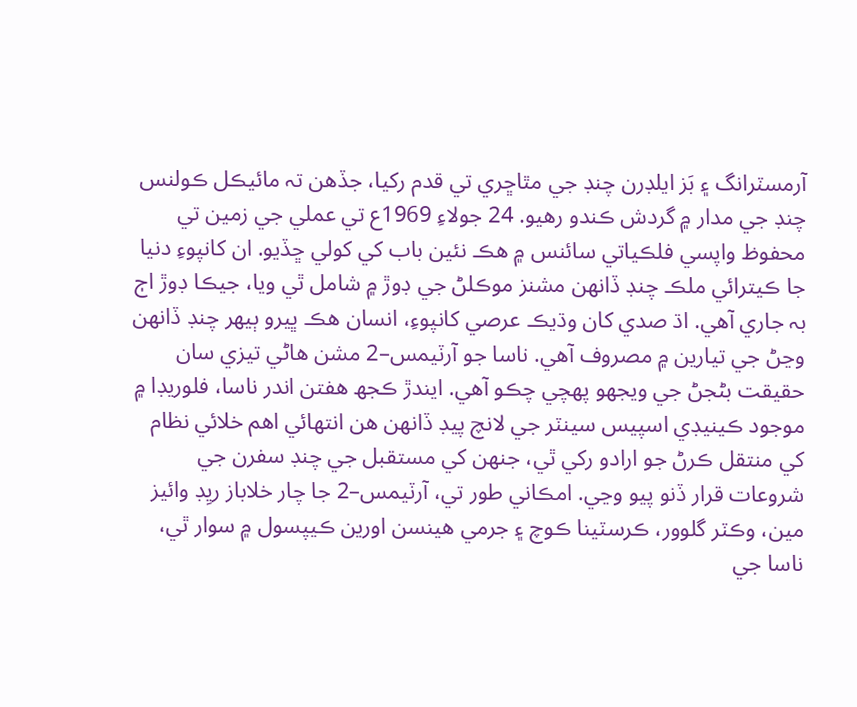آرمسٽرانگ ۽ بَز ايلڊرن چنڊ جي مٿاڇري تي قدم رکيا، جڏهن تہ مائيڪل ڪولنس چنڊ جي مدار ۾ گردش ڪندو رهيو. 24 جولاءِ 1969ع تي عملي جي زمين تي محفوظ واپسي فلڪياتي سائنس ۾ هڪ نئين باب کي کولي ڇڏيو. ان کانپوءِ دنيا جا ڪيترائي ملڪ چنڊ ڏانهن مشنز موڪلڻ جي ڊوڙ ۾ شامل ٿي ويا، جيڪا ڊوڙ اڄ بہ جاري آهي. اڌ صدي کان وڌيڪ عرصي کانپوءِ، انسان هڪ ڀيرو ٻيهر چنڊ ڏانهن وڃڻ جي تيارين ۾ مصروف آهي. ناسا جو آرٽيمس–2 مشن هاڻي تيزي سان حقيقت بڻجڻ جي ويجهو پھچي چڪو آهي. ايندڙ ڪجھ هفتن اندر ناسا، فلوريڊا ۾ موجود ڪينيڊي اسپيس سينٽر جي لانچ پيڊ ڏانهن هن انتهائي اهم خلائي نظام کي منتقل ڪرڻ جو ارادو رکي ٿي، جنهن کي مستقبل جي چنڊ سفرن جي شروعات قرار ڏنو پيو وڃي. امڪاني طور تي، آرٽيمس–2 جا چار خلاباز ريِڊ وائيز مين، وڪٽر گلوور، ڪرسٽينا ڪوچ ۽ جرمي ھينسن اورين ڪيپسول ۾ سوار ٿي، ناسا جي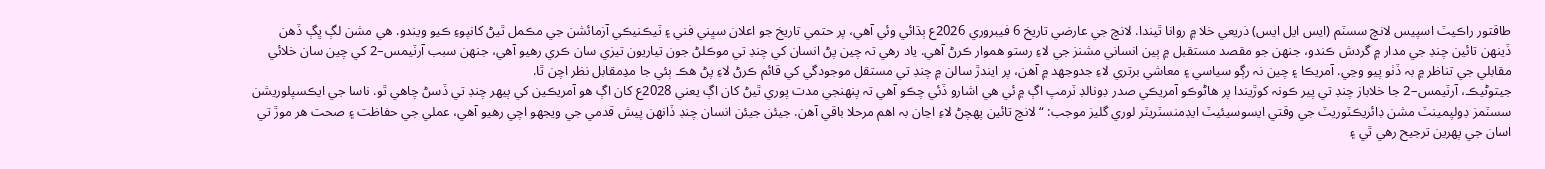طاقتور راڪيٽ اسپيس لانچ سسٽم (ايس ايل ايس) ذريعي خلا ۾ روانا ٿيندا. لانچ جي عارضي تاريخ 6 فيبروري 2026ع ٻڌائي وئي آھي، پر حتمي تاريخ جو اعلان سڀني فني ۽ ٽيڪنيڪي آزمائشن جي مڪمل ٿيڻ کانپوءِ ڪيو ويندو. هي مشن لڳ ڀڳ ڏھن ڏينهن تائين چنڊ جي مدار ۾ گردش ڪندو، جنهن جو مقصد مستقبل ۾ ٻين انساني مشنز جي لاءِ رستو هموار ڪرڻ آهي. ياد رهي تہ چين پڻ انسان کي چنڊ تي موڪلڻ جون تياريون تيزي سان ڪري رهيو آهي، جنهن سبب آرٽيمس–2 کي چين سان خلائي مقابلي جي تناظر ۾ بہ ڏٺو پيو وڃي. آمريڪا ۽ چين نہ رڳو سياسي ۽ معاشي برتري لاءِ جدوجهد ۾ آهن، پر ايندڙ سالن ۾ چنڊ تي مستقل موجودگي کي قائم ڪرڻ لاءِ پڻ هڪ ٻئي جا مدِمقابل نظر اچن ٿا.
جيتوڻيڪ، آرٽيمس–2 جا خلاباز چنڊ تي پير ڪونہ کوڙيندا پر ھاڻوڪو آمريڪي صدر ڊونالڊ ٽرمپ اڳ ۾ ئي ھي اشارو ڏئي چڪو آهي تہ پنھنجي مدت پوري ٿيڻ کان اڳ يعني 2028ع کان اڳ ھو آمريڪين کي ٻيهر چنڊ تي ڏسڻ چاهي ٿو. ناسا جي ايڪسپلوريشن سسٽمز ڊولپمينٽ مشن ڊائريڪٽوريٽ جي وقتي ايسوسيئيٽ ايڊمنسٽريٽر لوري گليز موجب: “لانچ تائين پهچڻ لاءِ اڃان بہ اهم مرحلا باقي آهن. جيئن جيئن انسان چنڊ ڏانهن پيش قدمي جي ويجهو اچي رھيو آهي، عملي جي حفاظت ۽ صحت هر موڙ تي اسان جي پهرين ترجيح رھي ٿي ۽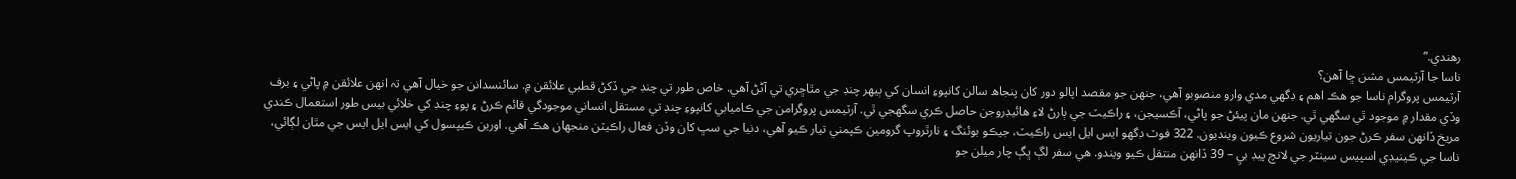رهندي.”
ناسا جا آرٽيمس مشن ڇا آهن؟
آرٽيمس پروگرام ناسا جو هڪ اهم ۽ ڊگهي مدي وارو منصوبو آهي، جنهن جو مقصد اپالو دور کان پنجاھ سالن کانپوءِ انسان کي ٻيهر چنڊ جي مٿاڇري تي آڻڻ آهي. خاص طور تي چنڊ جي ڏکڻ قطبي علائقن ۾. سائنسدانن جو خيال آهي تہ انهن علائقن ۾ پاڻي ۽ برف وڏي مقدار ۾ موجود ٿي سگهي ٿي. جنهن مان پيئڻ جو پاڻي، آڪسيجن، ۽ راڪيٽ جي ٻارڻ لاءِ هائيڊروجن حاصل ڪري سگهجي ٿي. آرٽيمس پروگرامن جي ڪاميابي کانپوءِ چنڊ تي مستقل انساني موجودگي قائم ڪرڻ ۽ پوءِ چنڊ کي خلائي بيس طور استعمال ڪندي مريخ ڏانهن سفر ڪرڻ جون تياريون شروع ڪيون وينديون. 322 فوٽ ڊگهو ايس ايل ايس راڪيٽ، جيڪو بوئنگ ۽ نارٿروپ گرومين ڪپمني تيار ڪيو آهي، دنيا جي سڀ کان وڏن فعال راڪيٽن منجھان هڪ آهي. اورين ڪيپسول کي ايس ايل ايس جي مٿان لڳائي، ناسا جي ڪينيڊي اسپيس سينٽر جي لانچ پيڊ بيِ – 39 ڏانهن منتقل ڪيو ويندو. هي سفر لڳ ڀڳ چار ميلن جو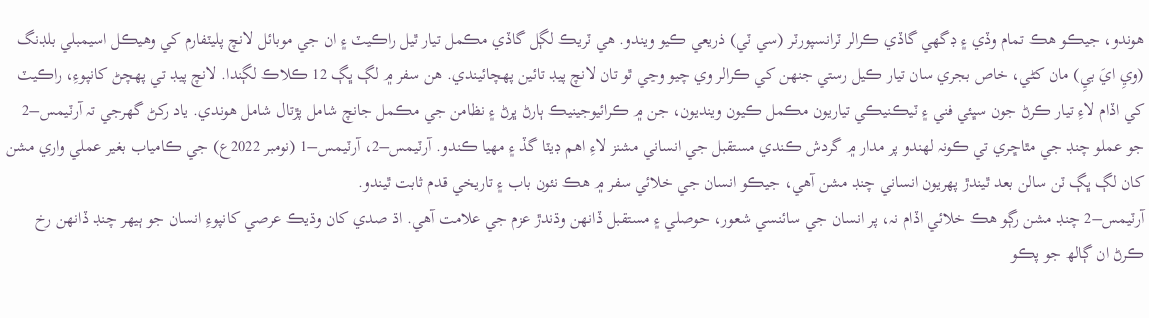هوندو، جيڪو هڪ تمام وڏي ۽ ڊگھي گاڏي ڪرالر ٽرانسپورٽر (سي ٽي) ذريعي ڪيو ويندو. هي ٽريڪ لڳل گاڏي مڪمل تيار ٿيل راڪيٽ ۽ ان جي موبائل لانچ پليٽفارم کي وهيڪل اسيمبلي بلڊنگ (ويِ ايَ بيِ) مان کڻي، خاص بجري سان تيار ڪيل رستي جنھن کي ڪرالر وي چيو وڃي ٿو تان لانچ پيڊ تائين پهچائيندي. هن سفر ۾ لڳ ڀڳ 12 ڪلاڪ لڳندا. لانچ پيڊ تي پهچڻ کانپوءِ، راڪيٽ کي اڏام لاءِ تيار ڪرڻ جون سڀئي فني ۽ ٽيڪنيڪي تياريون مڪمل ڪيون وينديون، جن ۾ ڪرائيوجينيڪ ٻارڻ ڀرڻ ۽ نظامن جي مڪمل جانچ شامل پڙتال شامل هوندي. ياد رکڻ گھرجي تہ آرٽيمس–2 جو عملو چنڊ جي مٿاڇري تي ڪونہ لهندو پر مدار ۾ گردش ڪندي مستقبل جي انساني مشنز لاءِ اهم ڊيٽا گڏ ۽ مهيا ڪندو. آرٽيمس–2، آرٽيمس–1 (نومبر 2022ع) جي ڪامياب بغير عملي واري مشن کان لڳ ڀڳ ٽن سالن بعد ٿيندڙ پهريون انساني چنڊ مشن آھي، جيڪو انسان جي خلائي سفر ۾ هڪ نئون باب ۽ تاريخي قدم ثابت ٿيندو.
آرٽيمس–2 چنڊ مشن رڳو هڪ خلائي اڏام نہ، پر انسان جي سائنسي شعور، حوصلي ۽ مستقبل ڏانهن وڌندڙ عزم جي علامت آهي. اڌ صدي کان وڌيڪ عرصي کانپوءِ انسان جو ٻيهر چنڊ ڏانهن رخ ڪرڻ ان ڳالھ جو پڪو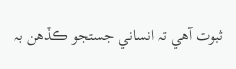ثبوت آهي تہ انساني جستجو ڪڏهن بہ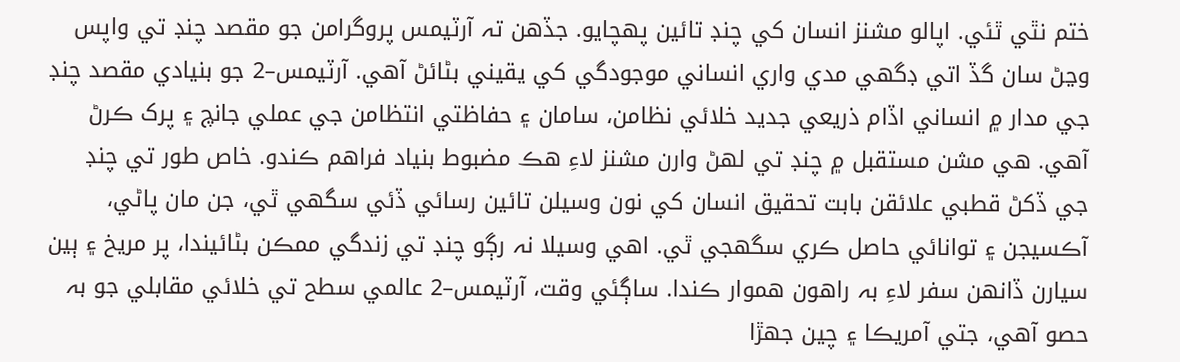ختم نٿي ٿئي. اپالو مشنز انسان کي چنڊ تائين پهچايو. جڏهن تہ آرٽيمس پروگرامن جو مقصد چنڊ تي واپس وڃڻ سان گڏ اتي ڊگهي مدي واري انساني موجودگي کي يقيني بڻائڻ آهي. آرٽيمس–2 جو بنيادي مقصد چنڊ جي مدار ۾ انساني اڏام ذريعي جديد خلائي نظامن، سامان ۽ حفاظتي انتظامن جي عملي جانچ ۽ پرک ڪرڻ آهي. هي مشن مستقبل ۾ چنڊ تي لهڻ وارن مشنز لاءِ هڪ مضبوط بنياد فراهم ڪندو. خاص طور تي چنڊ جي ڏکڻ قطبي علائقن بابت تحقيق انسان کي نون وسيلن تائين رسائي ڏئي سگهي ٿي، جن مان پاڻي، آڪسيجن ۽ توانائي حاصل ڪري سگهجي ٿي. اهي وسيلا نہ رڳو چنڊ تي زندگي ممڪن بڻائيندا، پر مريخ ۽ ٻين سيارن ڏانهن سفر لاءِ بہ راھون هموار ڪندا. ساڳئي وقت، آرٽيمس–2 عالمي سطح تي خلائي مقابلي جو بہ حصو آهي، جتي آمريڪا ۽ چين جهڙا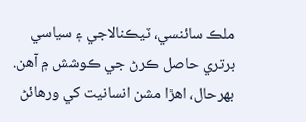ملڪ سائنسي، ٽيڪنالاجي ۽ سياسي برتري حاصل ڪرڻ جي ڪوشش ۾ آهن. بهرحال، اهڙا مشن انسانيت کي ورهائڻ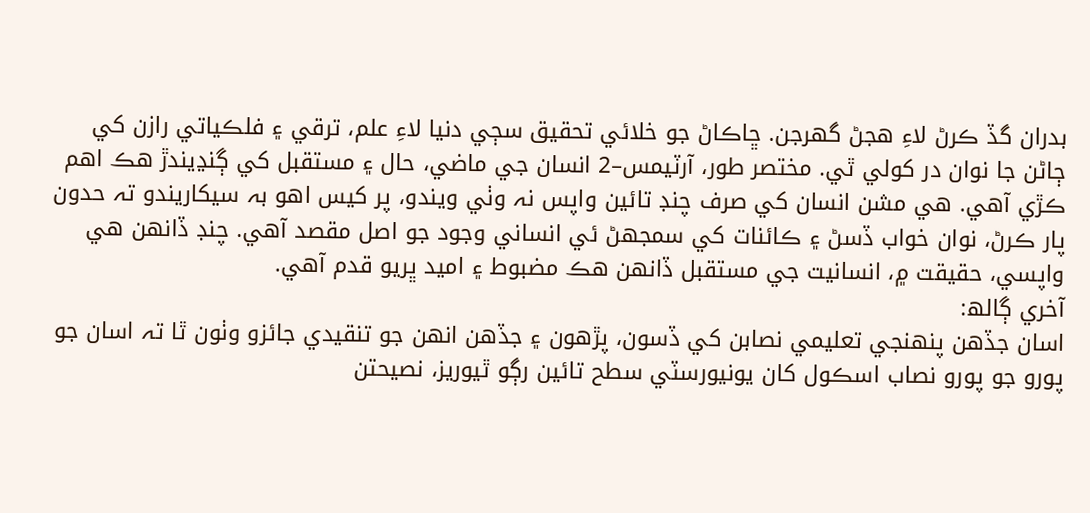بدران گڏ ڪرڻ لاءِ ھجڻ گهرجن. ڇاڪاڻ جو خلائي تحقيق سڄي دنيا لاءِ علم، ترقي ۽ فلڪياتي رازن کي ڄاڻن جا نوان در کولي ٿي. مختصر طور، آرٽيمس–2 انسان جي ماضي، حال ۽ مستقبل کي ڳنڍيندڙ هڪ اهم ڪڙي آهي. هي مشن انسان کي صرف چنڊ تائين واپس نہ وٺي ويندو، پر کيس اهو بہ سيکاريندو تہ حدون پار ڪرڻ، نوان خواب ڏسڻ ۽ ڪائنات کي سمجهڻ ئي انساني وجود جو اصل مقصد آهي. چنڊ ڏانهن هي واپسي، حقيقت ۾، انسانيت جي مستقبل ڏانهن هڪ مضبوط ۽ اميد ڀريو قدم آهي.
آخري ڳالھ:
اسان جڏھن پنھنجي تعليمي نصابن کي ڏسون، پڙھون ۽ جڏھن انھن جو تنقيدي جائزو وٺون ٿا تہ اسان جو پورو جو پورو نصاب اسڪول کان يونيورسٽي سطح تائين رڳو ٿيوريز، نصيحتن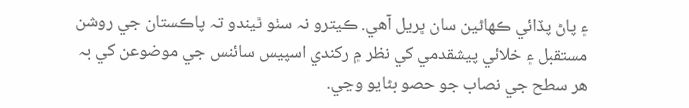۽ پاڻ پڏائي ڪھاڻين سان ڀريل آھي. ڪيترو نہ سٺو ٿيندو تہ پاڪستان جي روشن مستقبل ۽ خلائي پيشقدمي کي نظر ۾ رکندي اسپيس سائنس جي موضوعن کي بہ ھر سطح جي نصاب جو حصو بڻايو وڃي.